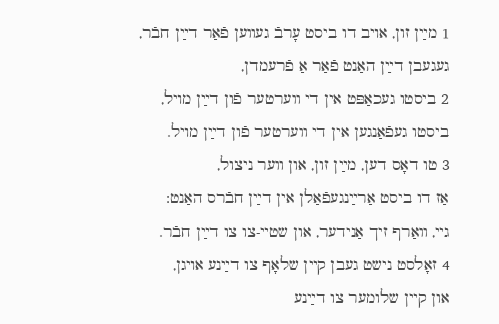1 מײַן זון, אױב דו ביסט עָרבֿ געװען פֿאַר דײַן חבֿר,
געגעבן דײַן האַנט פֿאַר אַ פֿרעמדן,
2 ביסטו געכאַפּט אין די װערטער פֿון דײַן מױל,
ביסטו געפֿאַנגען אין די װערטער פֿון דײַן מױל.
3 טו דאָס דען, מײַן זון, און װער ניצול,
אַז דו ביסט אַרײַנגעפֿאַלן אין דײַן חבֿרס האַנט:
גײ, װאַרף זיך אַנידער, און שטײ-צו צו דײַן חבֿר.
4 זאָלסט נישט געבן קײן שלאָף צו דײַנע אױגן,
און קײן שלומער צו דײַנע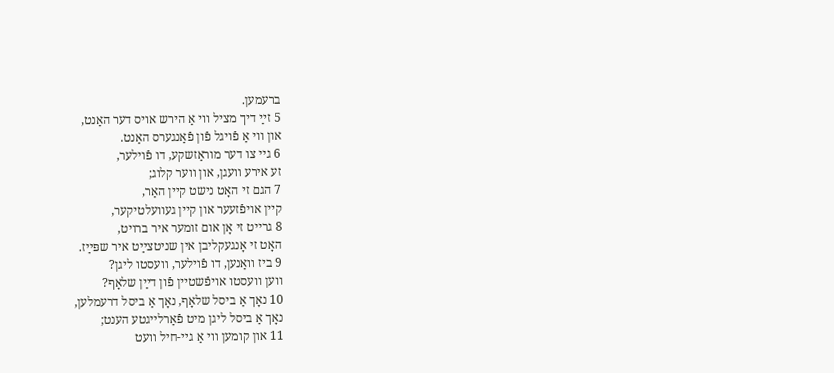ברעמען.
5 זײַ דיך מציל װי אַ הירש אױס דער האַנט,
און װי אַ פֿױגל פֿון פֿאַנגערס האַנט.
6 גײ צו דער מוראַזשקע, דו פֿױלער,
זע אירע װעגן, און װער קלוג;
7 הגם זי האָט נישט קײן האַר,
קײן אױפֿזעער און קײן געװעלטיקער,
8 גרײט זי אָן אום זומער איר ברױט,
האָט זי אָנגעקליבן אין שניטצײַט איר שפּײַז.
9 ביז װאַנען, דו פֿױלער, װעסטו ליגן?
װען װעסטו אױפֿשטײן פֿון דײַן שלאָף?
10 נאָך אַ ביסל שלאָף, נאָך אַ ביסל דרעמלען,
נאָך אַ ביסל ליגן מיט פֿאַרלײגטע הענט;
11 און קומען װי אַ גײ-חיל װעט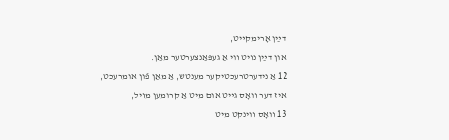דײַן אָרימקײט,
און דײַן נױט װי אַ געפּאַנצערטער מאַן.
12 אַ נידערטרעכטיקער מענטש, אַ מאַן פֿון אומרעכט,
איז דער װאָס גײט אום מיט אַ קרומען מױל,
13 װאָס װינקט מיט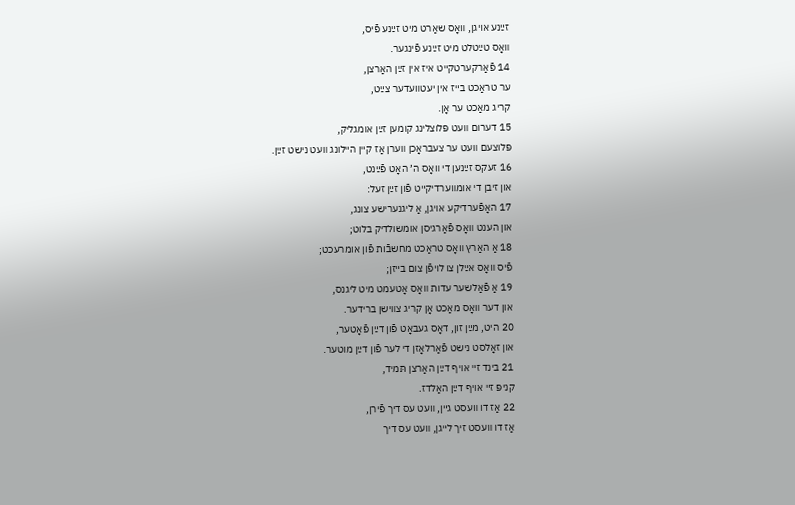זײַנע אױגן, װאָס שאַרט מיט זײַנע פֿיס,
װאָס טײַטלט מיט זײַנע פֿינגער.
14 פֿאַרקערטקײט איז אין זײַן האַרצן,
ער טראַכט בײז אין יעטװעדער צײַט,
קריג מאַכט ער אָן.
15 דערום װעט פּלוצלינג קומען זײַן אומגליק,
פּלוצעם װעט ער צעבראָכן װערן אַז קײן הײלונג װעט נישט זײַן.
16 זעקס זײַנען די װאָס ה׳ האָט פֿײַנט,
און זיבן די אומװערדיקײט פֿון זײַן זעל:
17 האָפֿערדיקע אױגן, אַ ליגנערישע צונג,
און הענט װאָס פֿאַרגיסן אומשולדיק בלוט;
18 אַ האַרץ װאָס טראַכט מחשבֿות פֿון אומרעכט;
פֿיס װאָס אײַלן צו לױפֿן צום בײזן;
19 אַ פֿאַלשער עדות װאָס אָטעמט מיט ליגנס,
און דער װאָס מאַכט אָן קריג צװישן ברידער.
20 היט, מײַן זון, דאָס געבאָט פֿון דײַן פֿאָטער,
און זאָלסט נישט פֿאַרלאָזן די לער פֿון דײַן מוטער.
21 בינד זײ אױף דײַן האַרצן תּמיד,
קניפּ זײ אױף דײַן האַלדז.
22 אַז דו װעסט גײן, װעט עס דיך פֿירן,
אַז דו װעסט זיך לײגן, װעט עס דיך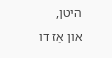היטן,
און אַז דו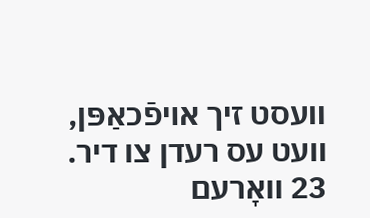װעסט זיך אױפֿכאַפּן, װעט עס רעדן צו דיר.
23 װאָרעם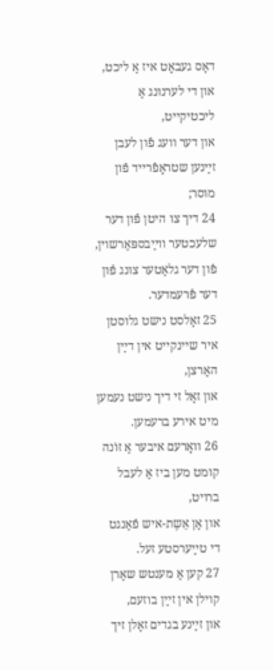דאָס געבאָט איז אַ ליכט, און די לערנונג אַ ליכטיקײט,
און דער װעג פֿון לעבן זײַנען שטראָפֿרײד פֿון מוסר;
24 דיך צו היטן פֿון דער שלעכטער װײַבספּאַרשױן,
פֿון דער גלאַטער צונג פֿון דער פֿרעמדער.
25 זאָלסט נישט גלוסטן איר שײנקײט אין דײַן האַרצן,
און זאָל זי דיך נישט נעמען מיט אירע ברעמען.
26 װאָרעם איבער אַ זוֹנה קומט מען ביז אַ לעבל ברױט,
און אַן אֵשֶת-איש פֿאַנגט די טײַערסטע זעל.
27 קען אַ מענטש שאַרן קױלן אין זײַן בוזעם,
און זײַנע בגדים זאָלן זיך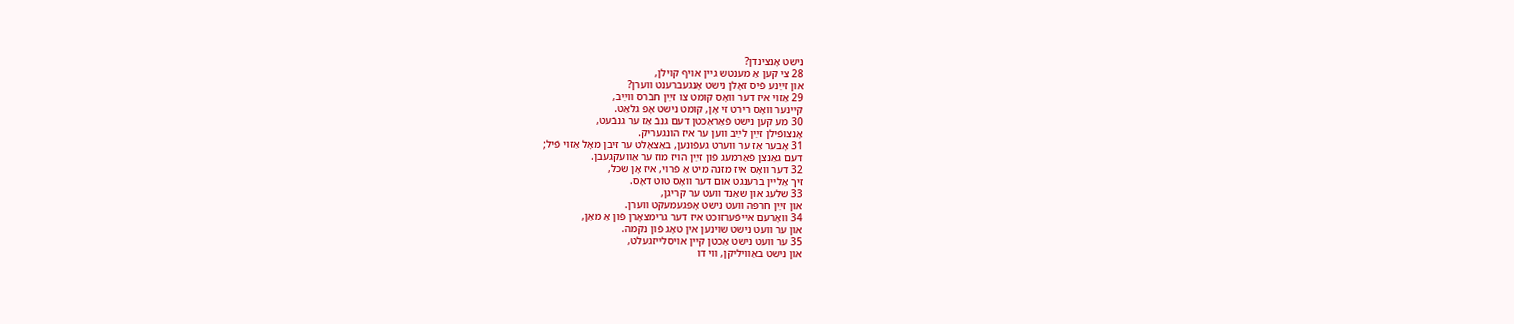נישט אָנצינדן?
28 צי קען אַ מענטש גײן אױף קױלן,
און זײַנע פֿיס זאָלן נישט אָנגעברענט װערן?
29 אַזױ איז דער װאָס קומט צו זײַן חבֿרס װײַב,
קײנער װאָס רירט זי אָן, קומט נישט אָפּ גלאַט.
30 מע קען נישט פֿאַראַכטן דעם גנבֿ אַז ער גנבֿעט,
אָנצופֿילן זײַן לײַב װען ער איז הונגעריק.
31 אָבער אַז ער װערט געפֿונען, באַצאָלט ער זיבן מאָל אַזױ פֿיל;
דעם גאַנצן פֿאַרמעג פֿון זײַן הױז מוז ער אַװעקגעבן.
32 דער װאָס איז מזנה מיט אַ פֿרױ, איז אָן שׂכל,
זיך אַלײן ברענגט אום דער װאָס טוט דאָס.
33 שלעג און שאַנד װעט ער קריגן,
און זײַן חרפּה װעט נישט אָפּגעמעקט װערן.
34 װאָרעם אײפֿערזוכט איז דער גרימצאָרן פֿון אַ מאַן,
און ער װעט נישט שױנען אין טאָג פֿון נקמה.
35 ער װעט נישט אַכטן קײן אױסלײזגעלט,
און נישט באַװיליקן, װי דו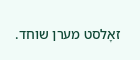זאָלסט מערן שוחד.